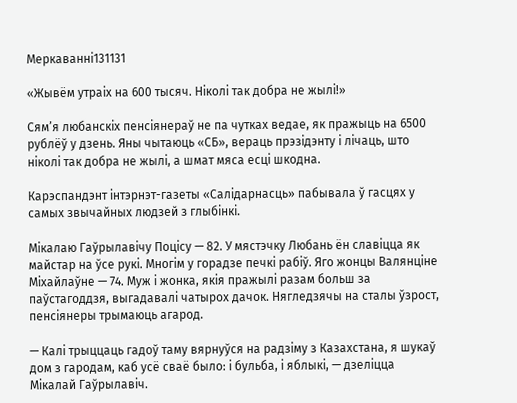Меркаванні131131

«Жывём утраіх на 600 тысяч. Ніколі так добра не жылі!»

Сям’я любанскіх пенсіянераў не па чутках ведае, як пражыць на 6500 рублёў у дзень. Яны чытаюць «СБ», вераць прэзідэнту і лічаць, што ніколі так добра не жылі, а шмат мяса есці шкодна.

Карэспандэнт інтэрнэт-газеты «Салідарнасць» пабывала ў гасцях у самых звычайных людзей з глыбінкі.

Мікалаю Гаўрылавічу Поцісу — 82. У мястэчку Любань ён славіцца як майстар на ўсе рукі. Многім у горадзе печкі рабіў. Яго жонцы Валянціне Міхайлаўне — 74. Муж і жонка, якія пражылі разам больш за паўстагоддзя, выгадавалі чатырох дачок. Нягледзячы на сталы ўзрост, пенсіянеры трымаюць агарод.

— Калі трыццаць гадоў таму вярнуўся на радзіму з Казахстана, я шукаў дом з гародам, каб усё сваё было: і бульба, і яблыкі, — дзеліцца Мікалай Гаўрылавіч.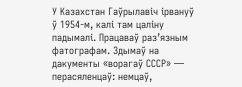У Казахстан Гаўрылавіч ірвануў ў 1954-м, калі там цаліну падымалі. Працаваў раз’язным фатографам. Здымаў на дакументы «ворагаў СССР» — перасяленцаў: немцаў,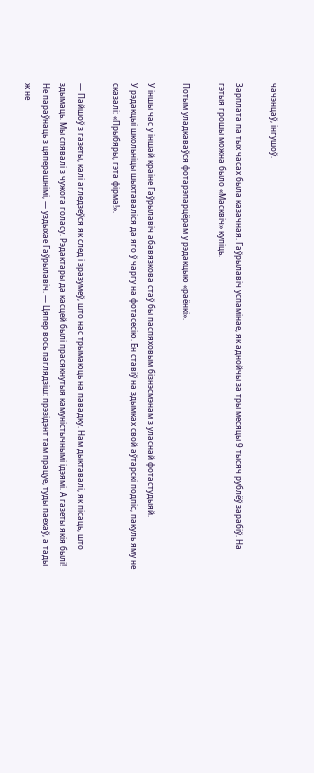чачэнцаў, інгушоў.

Зарплата па тых часах была казачная. Гаўрылавіч успамінае, як аднойчы за тры месяцы 9 тысяч рублёў зарабіў. На гэтыя грошы можна было «Масквіч» купіць.

Потым уладкаваўся фотарэпарцёрам у рэдакцыю «раёнкі».

У іншы час у іншай краіне Гаўрылавіч абавязкова стаў бы паспяховым бізнэсмэнам з уласнай фотастудыяй.
У рэдакцыі школьніцы шыхтаваліся да яго ў чаргу на фотасесію. Ён ставіў на здымках свой аўтарскі подпіс, пакуль яму не сказалі: «Прыбяры, гэта фірма!».

— Пайшоў з газеты, калі агледзеўся як след і зразумеў, што нас трымаюць на павадку. Нам дыктавалі, як пісаць, што здымаць. Мы спявалі з чужога голасу. Рэдактары да касцей былі прасякнутыя камуністычнымі ідэямі. А газеты якія былі! Не параўнаць з цяперашнімі, — уздыхае Гаўрылавіч. — Цяпер вось паглядзіш: прэзідэнт там працуе, туды паехаў, а тады ж не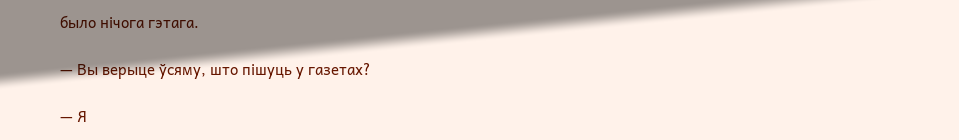было нічога гэтага.

— Вы верыце ўсяму, што пішуць у газетах?

— Я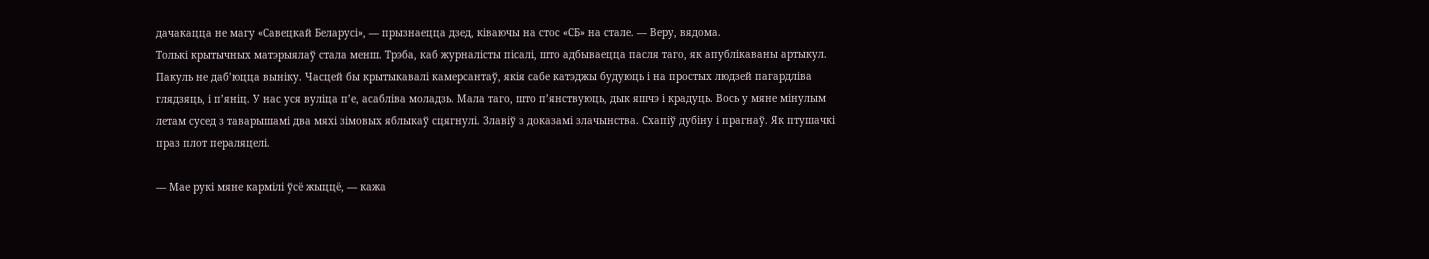дачакацца не магу «Савецкай Беларусі», — прызнаецца дзед, ківаючы на стос «СБ» на стале. — Веру, вядома.
Толькі крытычных матэрыялаў стала менш. Трэба, каб журналісты пісалі, што адбываецца пасля таго, як апублікаваны артыкул. Пакуль не даб’юцца выніку. Часцей бы крытыкавалі камерсантаў, якія сабе катэджы будуюць і на простых людзей пагардліва глядзяць, і п’яніц. У нас уся вуліца п’е, асабліва моладзь. Мала таго, што п’янствуюць, дык яшчэ і крадуць. Вось у мяне мінулым летам сусед з таварышамі два мяхі зімовых яблыкаў сцягнулі. Злавіў з доказамі злачынства. Схапіў дубіну і прагнаў. Як птушачкі праз плот пераляцелі.

— Мае рукі мяне кармілі ўсё жыццё, — кажа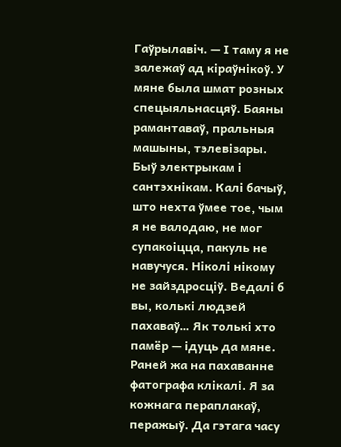Гаўрылавіч. — І таму я не залежаў ад кіраўнікоў. У мяне была шмат розных спецыяльнасцяў. Баяны рамантаваў, пральныя машыны, тэлевізары. Быў электрыкам і сантэхнікам. Калі бачыў, што нехта ўмее тое, чым я не валодаю, не мог супакоіцца, пакуль не навучуся. Ніколі нікому не зайздросціў. Ведалі б вы, колькі людзей пахаваў… Як толькі хто памёр — ідуць да мяне. Раней жа на пахаванне фатографа клікалі. Я за кожнага пераплакаў, перажыў. Да гэтага часу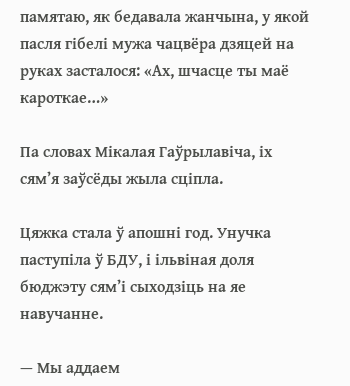памятаю, як бедавала жанчына, у якой пасля гібелі мужа чацвёра дзяцей на руках засталося: «Ах, шчасце ты маё кароткае…»

Па словах Мікалая Гаўрылавіча, іх сям’я заўсёды жыла сціпла.

Цяжка стала ў апошні год. Унучка паступіла ў БДУ, і ільвіная доля бюджэту сям’і сыходзіць на яе навучанне.

— Мы аддаем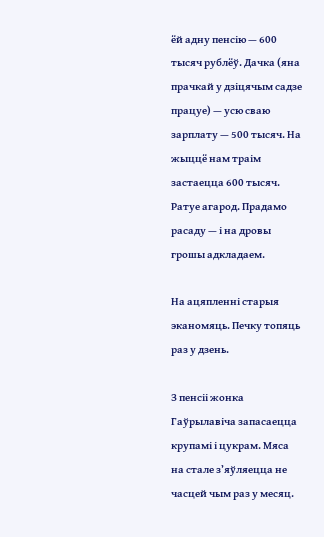ёй адну пенсію — 600 тысяч рублёў. Дачка (яна прачкай у дзіцячым садзе працуе) — усю сваю зарплату — 500 тысяч. На жыццё нам траім застаецца 600 тысяч. Ратуе агарод. Прадамо расаду — і на дровы грошы адкладаем.

На ацяпленні старыя эканомяць. Печку топяць раз у дзень.

З пенсіі жонка Гаўрылавіча запасаецца крупамі і цукрам. Мяса на стале з’яўляецца не часцей чым раз у месяц.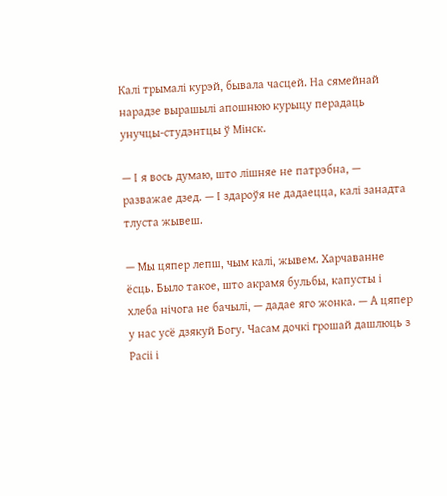Калі трымалі курэй, бывала часцей. На сямейнай нарадзе вырашылі апошнюю курыцу перадаць унучцы-студэнтцы ў Мінск.

— І я вось думаю, што лішняе не патрэбна, — разважае дзед. — І здароўя не дадаецца, калі занадта тлуста жывеш.

— Мы цяпер лепш, чым калі, жывем. Харчаванне ёсць. Было такое, што акрамя бульбы, капусты і хлеба нічога не бачылі, — дадае яго жонка. — А цяпер у нас усё дзякуй Богу. Часам дочкі грошай дашлюць з Расіі і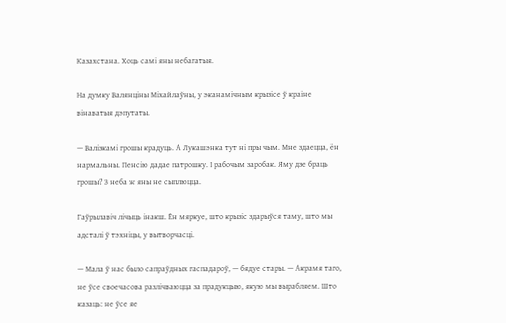Казахстана. Хоць самі яны небагатыя.

На думку Валянціны Міхайлаўны, у эканамічным крызісе ў краіне вінаватыя дэпутаты.

— Валізкамі грошы крадуць. А Лукашэнка тут ні пры чым. Мне здаецца, ён нармальны. Пенсію дадае патрошку. І рабочым заробак. Яму дзе браць грошы? З неба ж яны не сыплюцца.

Гаўрылавіч лічыць інакш. Ён мяркуе, што крызіс здарыўся таму, што мы адсталі ў тэхніцы, у вытворчасці.

— Мала ў нас было сапраўдных гаспадароў, — бядуе стары. — Акрамя таго, не ўсе своечасова разлічваюцца за прадукцыю, якую мы вырабляем. Што казаць: не ўсе яе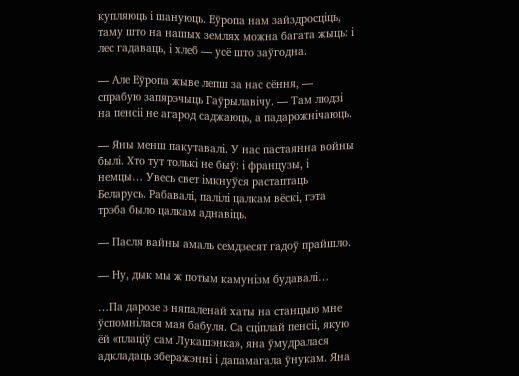купляюць і шануюць. Еўропа нам зайздросціць, таму што на нашых землях можна багата жыць: і лес гадаваць, і хлеб — усё што заўгодна.

— Але Еўропа жыве лепш за нас сёння, — спрабую запярэчыць Гаўрылавічу. — Там людзі на пенсіі не агарод саджаюць, а падарожнічаюць.

— Яны менш пакутавалі. У нас пастаянна войны былі. Хто тут толькі не быў: і французы, і немцы… Увесь свет імкнуўся растаптаць Беларусь. Рабавалі, палілі цалкам вёскі, гэта трэба было цалкам аднавіць.

— Пасля вайны амаль семдзесят гадоў прайшло.

— Ну, дык мы ж потым камунізм будавалі…

…Па дарозе з няпаленай хаты на станцыю мне ўспомнілася мая бабуля. Са сціплай пенсіі, якую ёй «плаціў сам Лукашэнка», яна ўмудралася адкладаць зберажэнні і дапамагала ўнукам. Яна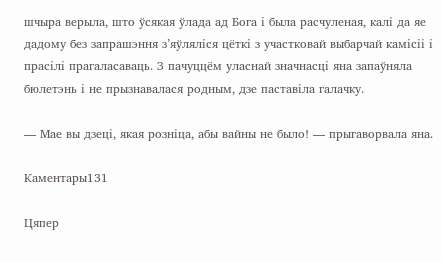шчыра верыла, што ўсякая ўлада ад Бога і была расчуленая, калі да яе дадому без запрашэння з’яўляліся цёткі з участковай выбарчай камісіі і прасілі прагаласаваць. З пачуццём уласнай значнасці яна запаўняла бюлетэнь і не прызнавалася родным, дзе паставіла галачку.

— Мае вы дзеці, якая розніца, абы вайны не было! — прыгаворвала яна.

Каментары131

Цяпер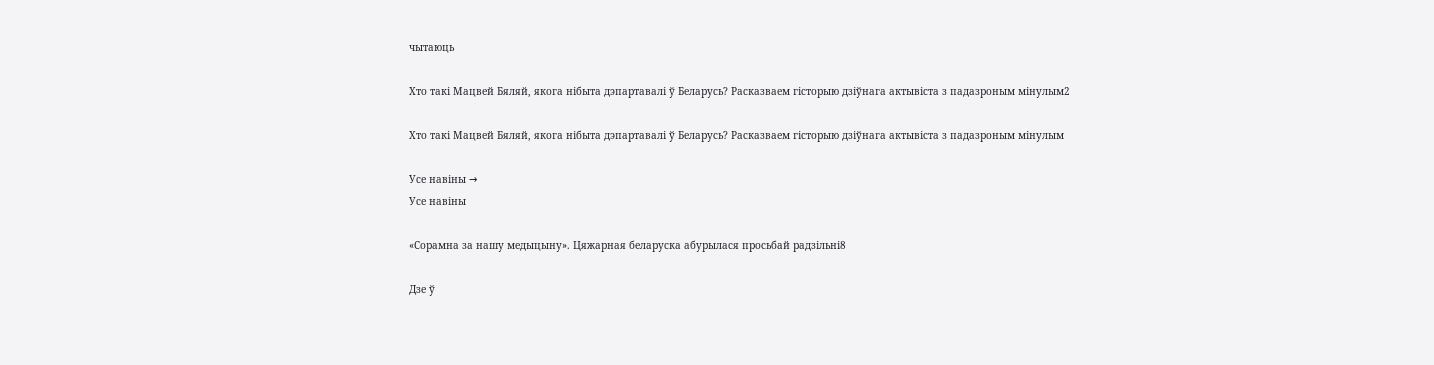чытаюць

Хто такі Мацвей Бяляй, якога нібыта дэпартавалі ў Беларусь? Расказваем гісторыю дзіўнага актывіста з падазроным мінулым2

Хто такі Мацвей Бяляй, якога нібыта дэпартавалі ў Беларусь? Расказваем гісторыю дзіўнага актывіста з падазроным мінулым

Усе навіны →
Усе навіны

«Сорамна за нашу медыцыну». Цяжарная беларуска абурылася просьбай радзільні8

Дзе ў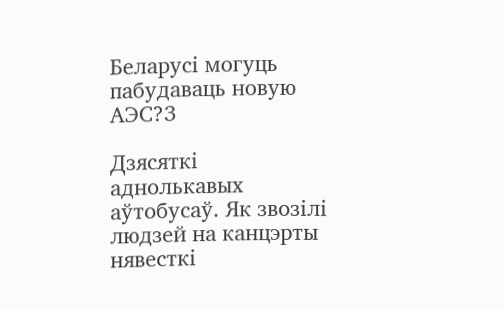Беларусі могуць пабудаваць новую АЭС?3

Дзясяткі аднолькавых аўтобусаў. Як звозілі людзей на канцэрты нявесткі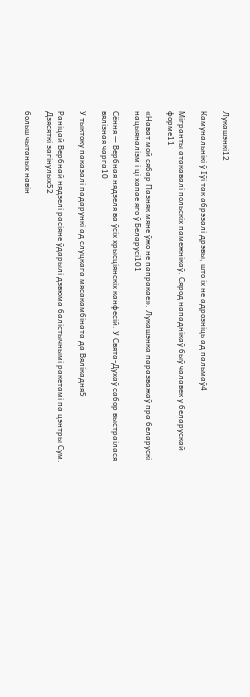Лукашэнкі12

Камунальнікі ў Іўі так абрэзалі дрэвы, што іх не адрозніць ад пальмаў4

Мігранты атакавалі польскіх памежнікаў. Сярод нападнікаў быў чалавек у беларускай форме11

«Нават мой сябар Пазняк мяне ўжо не папракае». Лукашэнка паразважаў пра беларускі нацыяналізм і ці хапае яго ў Беларусі101

Сёння — Вербная нядзеля ва ўсіх хрысціянскіх канфесій. У Свята-Духаў сабор выстраілася вялізная чарга10

У тыктоку паказалі падарункі ад слуцкага мясакамбіната да Вялікадня5

Раніцай Вербнай нядзелі расіяне ўдарылі дзвюма балістычнымі ракетамі па цэнтры Сум. Дзясяткі загінулых52

больш чытаных навін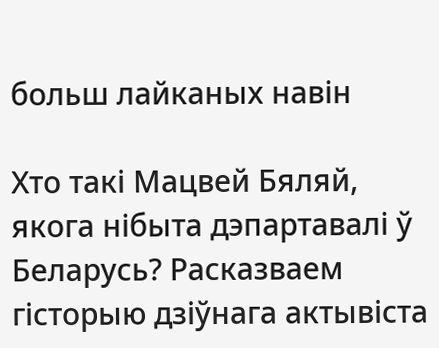больш лайканых навін

Хто такі Мацвей Бяляй, якога нібыта дэпартавалі ў Беларусь? Расказваем гісторыю дзіўнага актывіста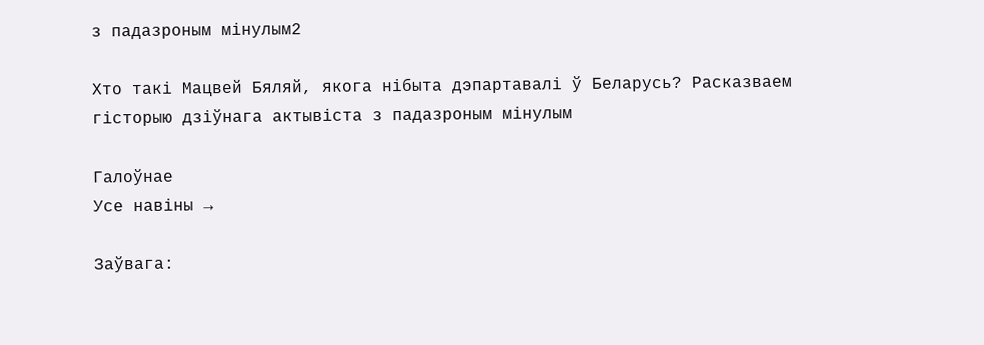з падазроным мінулым2

Хто такі Мацвей Бяляй, якога нібыта дэпартавалі ў Беларусь? Расказваем гісторыю дзіўнага актывіста з падазроным мінулым

Галоўнае
Усе навіны →

Заўвага: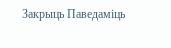Закрыць Паведаміць